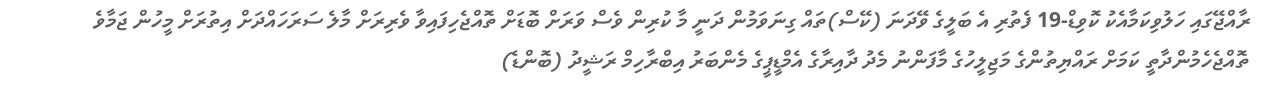ރާއްޖޭގައި ހަލުވިކަމާއެކު ކޮވިޑް-19 ފެތުރި އެ ބަލީގެ ވޭދަނަ (ކޭސް)ތައް ގިނަވަމުން ދަނީ މާ ކުރިން ވެސް ވަރަށް ބޮޑަށް ތޮއްޖެހިފައިވާ ވެރިރަށް މާލެ ސަރަހައްދަށް އިތުރަށް މީހުން ޖަމާވެ ތޮއްޖެހެމުންދާތީ ކަމަށް ރައްޔިތުންގެ މަޖިލީހުގެ މާފަންނު މެދު ދާއިރާގެ އެމްޑީޕީގެ މެންބަރު އިބްރާހިމް ރަޝީދު (ބޮންޑެ)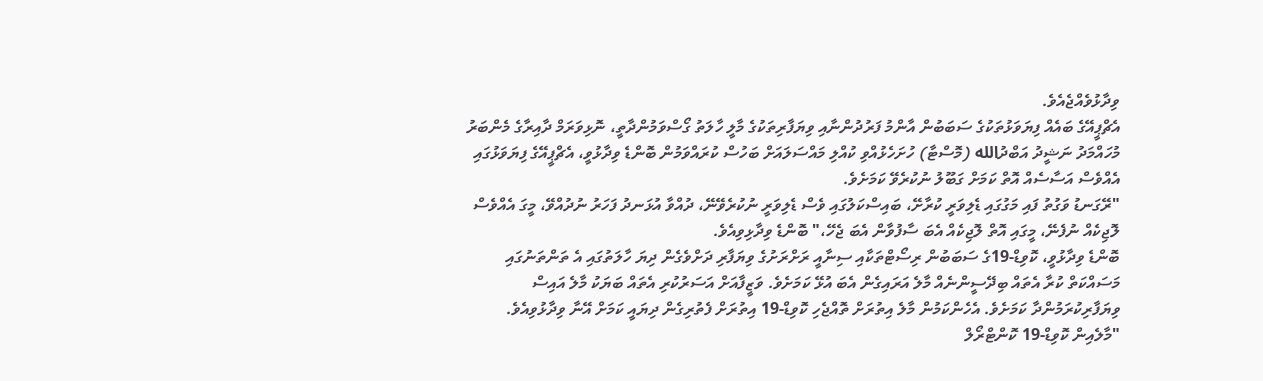ވިދާޅުވެއްޖެއެވެ.
އެޗްޕީއޭގެ ބައެއް ފިޔަވަޅުތަކުގެ ސަބަބުން އާންމު ފަރުދުންނާއި ވިޔަފާރިތަކުގެ މާލީ ހާލަތު ގޯސްވަމުންދާތީ، ނޮޅިވަރަމް ދާއިރާގެ މެންބަރު މުހައްމަދު ނަޝީދު އަބްދުالله (މޮސްޓާ) ހުށަހެޅުއްވި ކުއްލި މައްސަލައަށް ބަހުސް ކުރައްވަމުން ބޮންޑެ ވިދާޅުވީ، އެޗްޕީއޭގެ ފިޔަވަޅުގައި އެއްވެސް އަސާސެއް އޮތް ކަމަށް ގަބޫލު ނުކުރެވޭ ކަމަށެވެ.
"ރޭގަނޑު ވަގުތު ފައި މަގުގައި ޑެލިވަރީ ކުރާށޭ، ބައިސްކަލުގައި ވެސް ޑެލިވަރީ ނުކުރެވޭނޭ، ދުއްވާ އުޅަނދު ފަހަރު ނުދުއްވޭ، މީގަ އެއްވެސް ލޮޖިކެއް ނުފެނޭ، މީގައި އޮތް ލޮޖިކެއް އެބަ ސާފުވާން އެބަ ޖެހޭ،" ބޮންޑެ ވިދާޅިވިއެވެ.
ބޮންޑެ ވިދާޅުވީ، ކޮވިޑް-19ގެ ސަބަބުން ރިސޯޓްތަކާއި ސިނާއީ ރަށްރަށުގެ ވިޔަފާރި ދަށްވެގެން ދިޔަ ހާލަތުގައި އެ ތަންތަނުގައި މަސައްކަތް ކުރާ އެތައް ބިދޭސީންނެއް މާލެ އަރައިގެން އެބަ އުޅޭ ކަމަށެވެ. ވަޒީފާއަށް އަސަރުކުރި އެތައް ބަޔަކު މާލެ އައިސް ވިޔަފާރިކުރަމުންދާ ކަމަށެވެ. އެހެންކަމުން މާލެ އިތުރަށް ތޮއްޖެހި ކޮވިޑް-19 އިތުރަށް ފެތުރިގެން ދިޔައީ ކަމަށް އޭނާ ވިދާޅުވިއެވެ.
"މާލެއިން ކޮވިޑް-19 ކޮންޓްރޯލް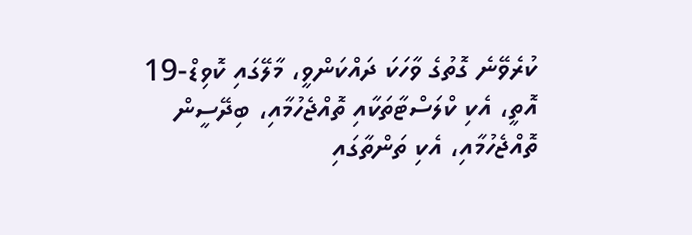ކުރެވޭނެ ގޮތުގެ ވާހަކަ ދައްކަންވީ، މާލޭގައި ކޮވިޑް-19 އޮތީ، އެކި ކްލަސްޓާތަކާއި ތޮއްޖެހުމާއި، ބިދޭސީން ތޮއްޖެހުމާއި، އެކި ތަންތާގައި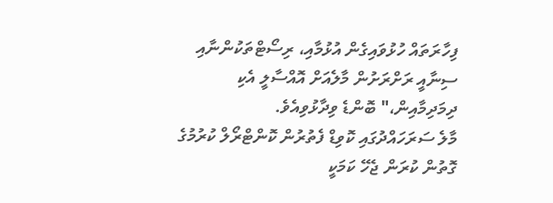ފިހާރަތައް ހުޅުވައިގެން އުޅުމާއި، ރިސޯޓްތަކުންނާއި ސިނާއީ ރަށްރަށުން މާލެއަށް އޮއްސާލީ އެކި ދިމަދިމާއިން،" ބޮންޑެ ވިދާޅުވިއެވެ.
މާލެ ސަރަހައްދުގައި ކޮވިޑް ފެތުރުން ކޮންޓްރޯލް ކުރުމުގެ ގޮތުން ކުރަން ޖެހޭ ކަމަކީ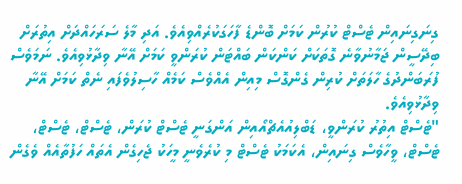ގިނަގިނައިން ޓެސްޓް ކުރުން ކަމަށް ބޮންޑެ ފާހަގަކުރެއްވިއެވެ. އަދި މާލެ ސަރަހައްދަށް އިތުރަށް ބިދޭސީން ޖަމާނުވާނެ ގޮތަކަށް ކަންކަން ބައްޓަން ކުރަންވީ ކަމަށް އޭނާ ވިދާޅުވިއެވެ. ނަމަވެސް ފުރަބަންދުގެ ހާލަތަށް ކުރިން ގެންގޮސް މިއިން އެއްވެސް ކަމެއް ހާސިލުވެފައި ނެތް ކަމަށް އޭނާ ވިދާޅުވިއެވެ.
"ޓެސްޓް އިތުރު ކުރަންވީ، ޑަބްލިއުއެޗްއޯއިން އަންގަނީ ޓެސްޓް ކުރަން، ޓެސްޓް، ޓެސްޓް، ޓެސްޓް، ވީހާވެސް ގިނައިން، އެކަމަކު ޓެސްޓް މި ކުރެވެނީ މީހަކު ޖެހިގެން އެތައް ހަފުތާއެއް ވެގެން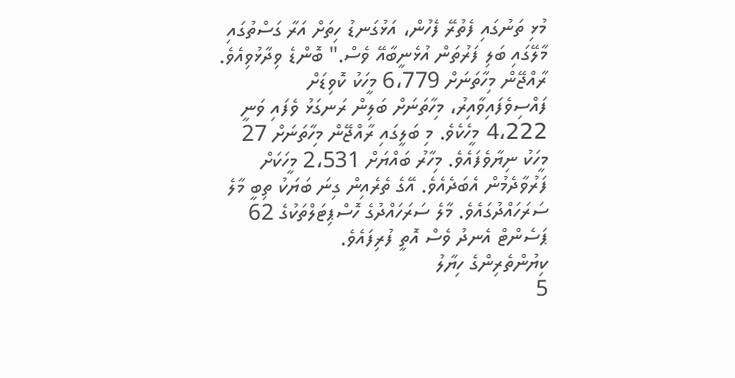މުޅި ތަނުގައި ފެތުރޭ ފެހުން، އަޅުގަނޑު ހިތަށް އަރާ ގަސްތުގައި މާލޭގައި ބަލި ފަރުތަން އުޅެނީބާއޭ ވެސް." ބޮންޑެ ވިދާޅުވިއެވެ.
ރާއްޖޭން މިހާތަނަށް 6،779 މީހަކު ކޮވިޑަށް ފައްސިވެފައިވާއިރު، މިހާތަނަށް ބަލިން ރަނގަޅު ވެފައި ވަނީ 4،222 މީހެކެވެ. މި ބަލީގައި ރާއްޖޭން މިހާތަނަށް 27 މީހަކު ނިޔާވެފައެވެ. މިހާރު ބައްޔަށް 2،531 މީހަކަށް ފަރުވާދެމުން އެބަދެއެވެ. އޭގެ ތެރެއިން ގިނަ ބަޔަކު ތިބީ މާލެ ސަރަހައްދުގައެވެ. މާލެ ސަރަހައްދުގެ ހޮސްޕިޓަލްތަކުގެ 62 ޕަސެންޓް އެނދު ވެސް އޮތީ ފުރިފައެވެ.
ކިޔުންތެރިންގެ ހިޔާލު
5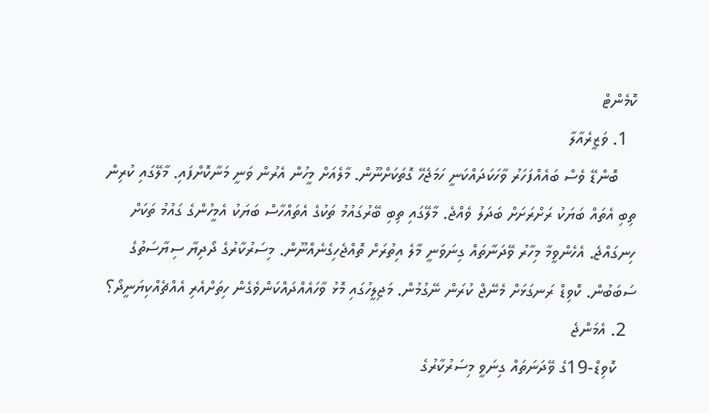ކޮމެންޓް
  1. ވަޒީރެއާލާ
    ބޮންޑޭ ވެސް ބައެއްފަހަރު ވާހަކަދައްކަނީ ހަމަޖެހޭ ގޮތަކަށްނޫން. މާލެއަށް މީހުން އެރުން ވަނީ މަނާކޮށްފައި. މާލޭގައި ކުރިން ތިބި އެތައް ބަޔަކު ރަށްރަށަށް ބަދަލު ވެއްޖެ. މާލޭގައި ތިބި ބޭރުގައުމު ތަކުގެ އެތައްހާސް ބަޔަކު އެމީހުންގެ ގައުމު ތަކަށް ހިނގައްޖެ. އެހެންވީމާ މިހާރު ވޭދަނާތައް ގިނަވަނީ މާލެ އިތުރަށް ތޮއްޖެހިގެނެއްނޫން. މިސަރުކާރުގެ ދޯދިޔާ ސިޔާސަތުގެ ސަބަބުން. ކޮވިޑް ރަނގަޅަށް މެނޭޖް ކުރަން ނޭގުމުން. މަޖިލީހުގައި މޮޅު ވާހައެއްދައްކަންވެގެން ހިތަށްއެރި އެއްޗެއްކިޔަނީދޯ؟
  2. އެމަންޖެ
    ކޮވިޑް-19ގެ ވޭދަނަތައް ގިނަވީ މިސަރުކާރުގެ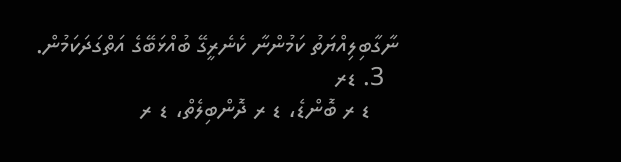ނާގާބިލިއްޔަތު ކަމުންނާ ކެނެރީގޭ ބުއްޅަބޭގެ އަތްގަދަކަމުން.
  3. ޑރ
    ޑ ރ ބޮންޑެ، ޑ ރ ދޮންބިލެތް، ޑ ރ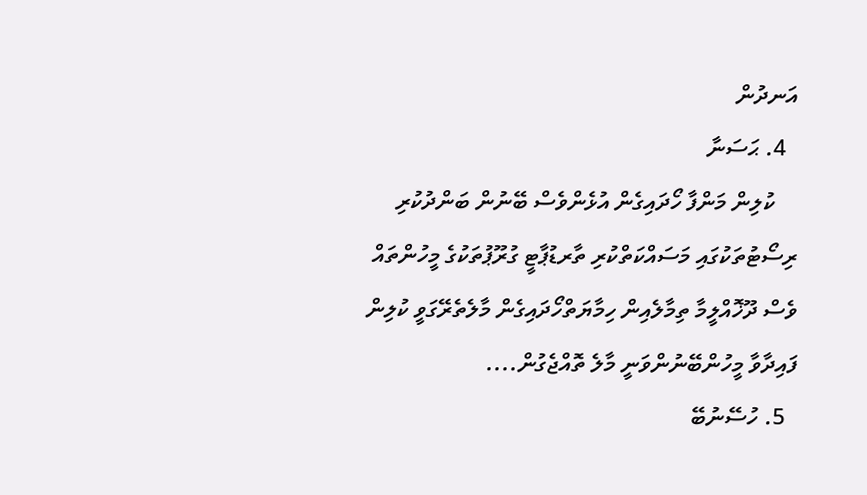އަނދުން
  4. ޙަސަނާ
    ކުލިން މަންފާ ހޯދައިގެން އުޅެންވެސް ބޭނުން ބަންދުކުރި ރިސޯޓުތަކުގައި މަސައްކަތްކުރި ތާރޑުޕާޓީ ގުރޫޕުތަކުގެ މީހުންތައް ވެސް ދޫޚޮއްލީމާ ތިމާލެއިން ހިމާޔަތްހޯދައިގެން މާލެތެރޭގަވީ ކުލިން ފައިދާވާ މީހުންބޭނުންވަނީ މާލެ ތޮއްޖެގުން....
  5. ހުސޭނުބޭ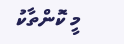މީ ކޮންތާކު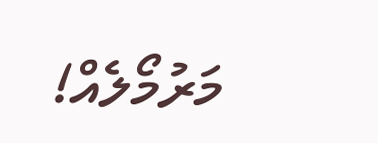މަރުމޯލެއް!